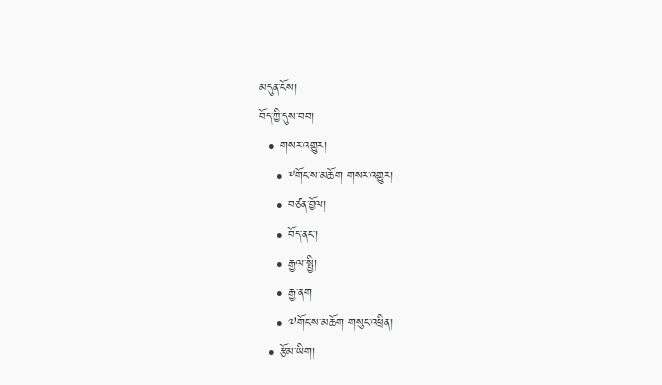མདུན་ངོས།
བོད་ཀྱི་དུས་བབ།
  • གསར་འགྱུར།
    • ༸གོང་ས་མཆོག གསར་འགྱུར།
    • བཙན་བྱོལ།
    • བོད་ནང་།
    • རྒྱལ་སྤྱི།
    • རྒྱ་ནག
    • ༧གོང་ས་མཆོག གསུང་འཕྲིན།
  • རྩོམ་ཡིག།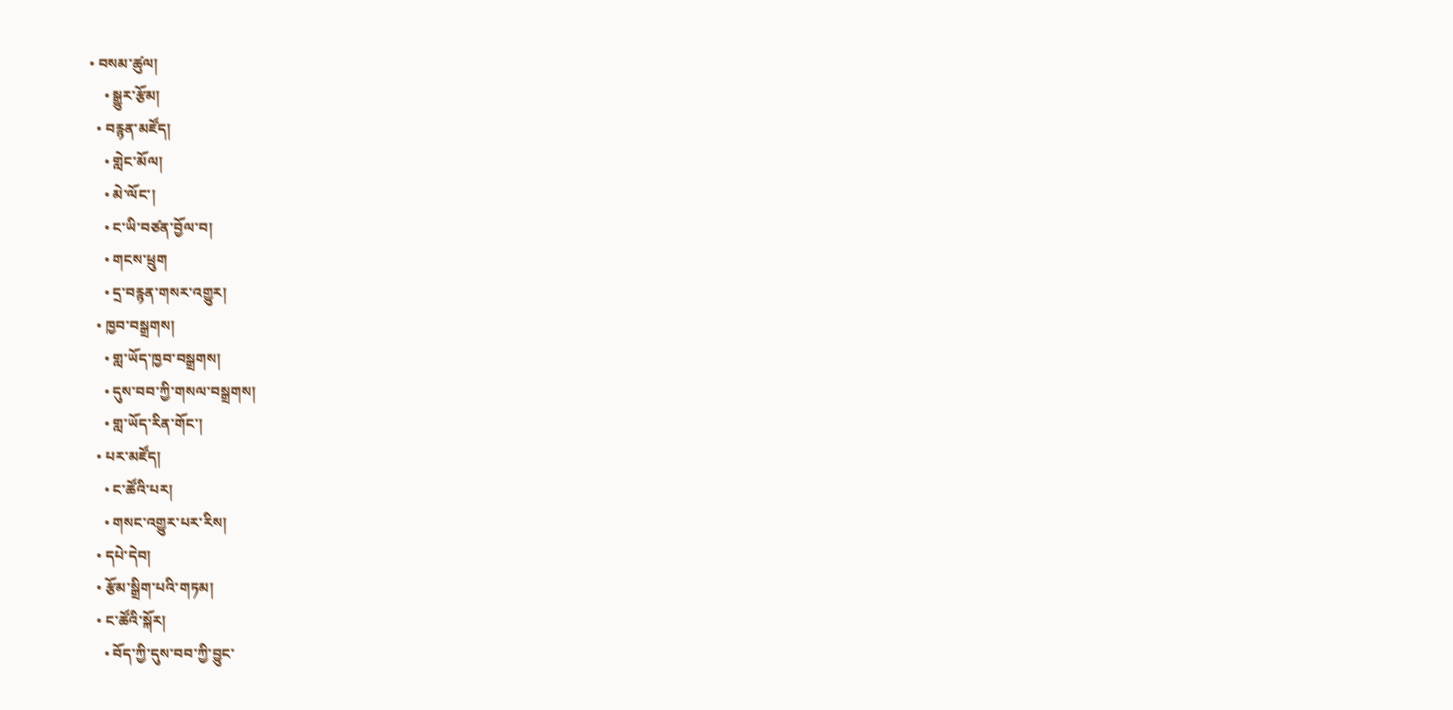• བསམ་ཚུལ།
    • སྒྱུར་རྩོམ།
  • བརྙན་མཛོད།
    • གླེང་མོལ།
    • མེ་ལོང་།
    • ང་ཡི་བཙན་བྱོལ་བ།
    • གངས་ཕྲུག
    • དྲ་བརྙན་གསར་འགྱུར།
  • ཁྱབ་བསྒྲགས།
    • གླ་ཡོད་ཁྱབ་བསྒྲགས།
    • དུས་བབ་ཀྱི་གསལ་བསྒྲགས།
    • གླ་ཡོད་རིན་གོང་།
  • པར་མཛོད།
    • ང་ཚོའི་པར།
    • གསང་འགྱུར་པར་རིས།
  • དཔེ་དེབ།
  • རྩོམ་སྒྲིག་པའི་གཏམ།
  • ང་ཚོའི་སྐོར།
    • བོད་ཀྱི་དུས་བབ་ཀྱི་བྱུང་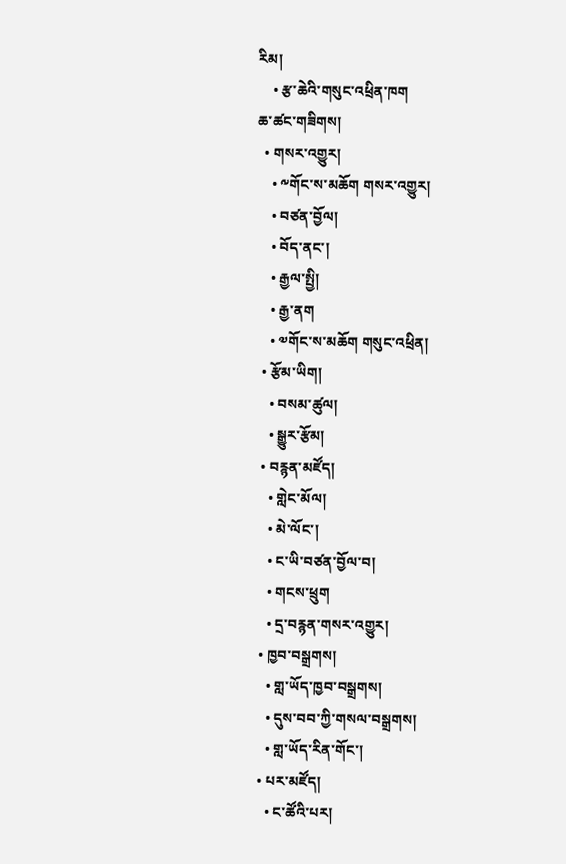རིམ།
    • རྩ་ཆེའི་གསུང་འཕྲིན་ཁག
ཆ་ཚང་གཟིགས།
  • གསར་འགྱུར།
    • ༸གོང་ས་མཆོག གསར་འགྱུར།
    • བཙན་བྱོལ།
    • བོད་ནང་།
    • རྒྱལ་སྤྱི།
    • རྒྱ་ནག
    • ༧གོང་ས་མཆོག གསུང་འཕྲིན།
  • རྩོམ་ཡིག།
    • བསམ་ཚུལ།
    • སྒྱུར་རྩོམ།
  • བརྙན་མཛོད།
    • གླེང་མོལ།
    • མེ་ལོང་།
    • ང་ཡི་བཙན་བྱོལ་བ།
    • གངས་ཕྲུག
    • དྲ་བརྙན་གསར་འགྱུར།
  • ཁྱབ་བསྒྲགས།
    • གླ་ཡོད་ཁྱབ་བསྒྲགས།
    • དུས་བབ་ཀྱི་གསལ་བསྒྲགས།
    • གླ་ཡོད་རིན་གོང་།
  • པར་མཛོད།
    • ང་ཚོའི་པར།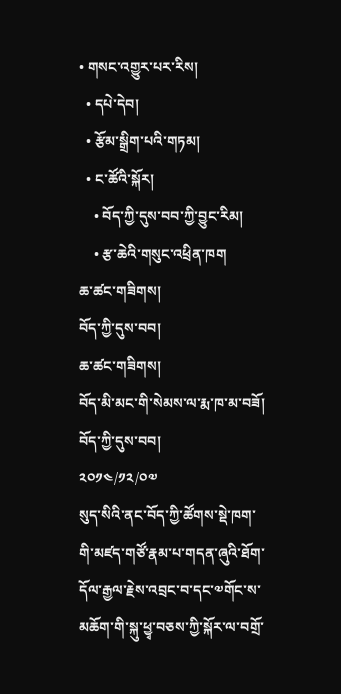• གསང་འགྱུར་པར་རིས།
  • དཔེ་དེབ།
  • རྩོམ་སྒྲིག་པའི་གཏམ།
  • ང་ཚོའི་སྐོར།
    • བོད་ཀྱི་དུས་བབ་ཀྱི་བྱུང་རིམ།
    • རྩ་ཆེའི་གསུང་འཕྲིན་ཁག
ཆ་ཚང་གཟིགས།
བོད་ཀྱི་དུས་བབ།
ཆ་ཚང་གཟིགས།
བོད་མི་མང་གི་སེམས་ལ་རྨ་ཁ་མ་བཟོ།
བོད་ཀྱི་དུས་བབ།
༢༠༡༤/༡༢/༠༧
སུད་སིའི་ནང་བོད་ཀྱི་ཚོགས་སྡེ་ཁག་གི་མཛད་གཙོ་རྣམ་པ་གདན་ཞུའི་ཐོག་དོལ་རྒྱལ་རྗེས་འབྲང་བ་དང་༧གོང་ས་མཆོག་གི་སྐུ་ཕྱྭ་བཅས་ཀྱི་སྐོར་ལ་བགྲོ་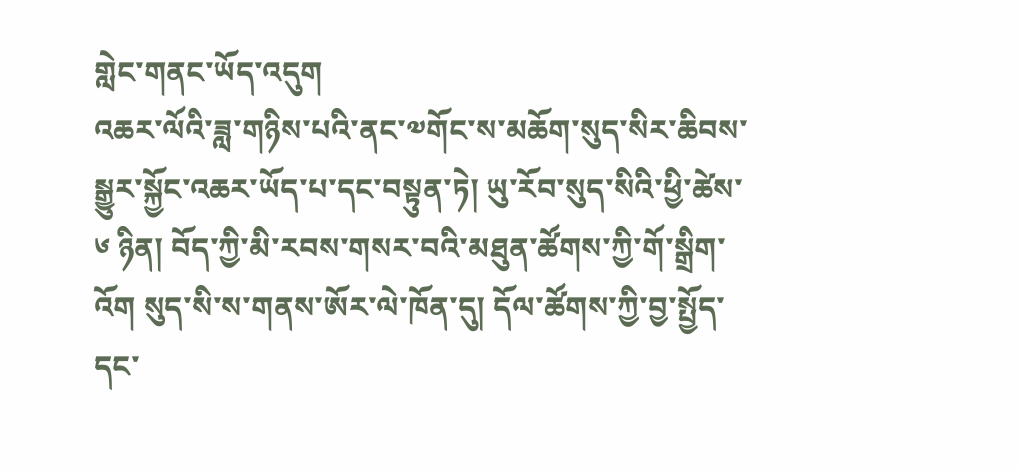གླེང་གནང་ཡོད་འདུག
འཆར་ལོའི་ཟླ་གཉིས་པའི་ནང་༧གོང་ས་མཆོག་སུད་སིར་ཆིབས་སྒྱུར་སྐྱོང་འཆར་ཡོད་པ་དང་བསྟུན་ཏེ། ཡུ་རོབ་སུད་སིའི་ཕྱི་ཚེས་ ༦ ཉིན། བོད་ཀྱི་མི་རབས་གསར་བའི་མཐུན་ཚོགས་ཀྱི་གོ་སྒྲིག་འོག སུད་སི་ས་གནས་ཨོར་ལེ་ཁོན་དུ། དོལ་ཚོགས་ཀྱི་བྱ་སྤྱོད་དང་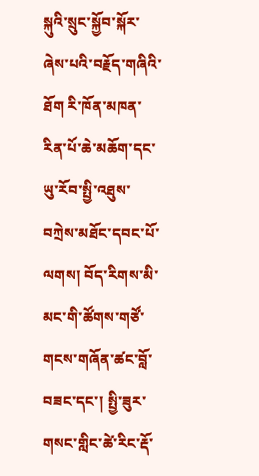སྐུའི་སྲུང་སྐྱོབ་སྐོར་ཞེས་པའི་བརྗོད་གཞིའི་ཐོག རི་ཁོན་མཁན་རིན་པོ་ཆེ་མཆོག་དང་ཡུ་རོབ་སྤྱི་འཐུས་བཀྲེས་མཐོང་དབང་པོ་ལགས། བོད་རིགས་མི་མང་གི་ཚོགས་གཙོ་གངས་གཞོན་ཚང་བློ་བཟང་དང་། སྤྱི་ཟུར་གསང་གླིང་ཚེ་རིང་རྡོ་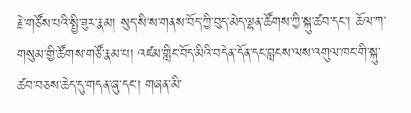རྗེ་གཙོས་པའི་སྤྱི་ཟུར་རྣམ། སུད་སི་ས་གནས་བོད་ཀྱི་བུད་མེད་ལྷན་ཚོགས་ཀྱི་སྐུ་ཚབ་དང་། ཆོལ་ཀ་གསུམ་གྱི་ཚོགས་གཙོ་རྣམ་པ། འཛམ་གླིང་བོད་མིའི་བདེན་དོན་དང་བླངས་ལས་འགུལ་ཁང་གི་སྐུ་ཚབ་བཅས་ཆེད་དུ་གདན་ཞུ་དང་། གཞན་མི་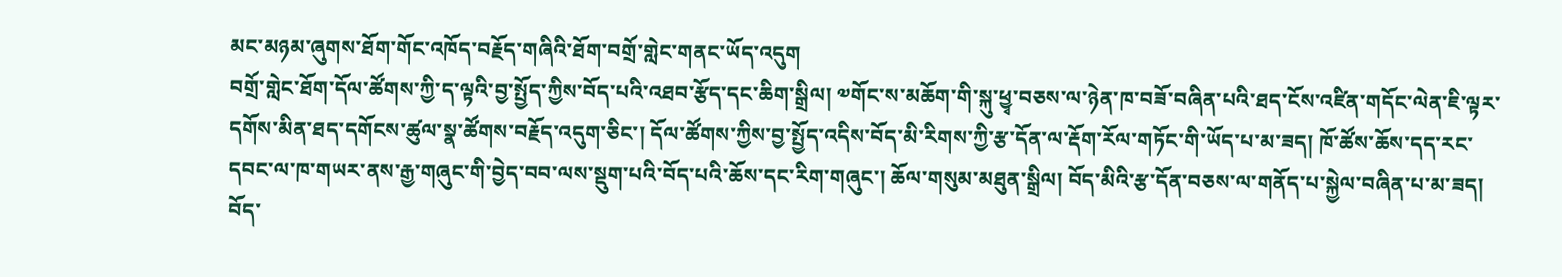མང་མཉམ་ཞུགས་ཐོག་གོང་འཁོད་བརྗོད་གཞིའི་ཐོག་བགྲོ་གླེང་གནང་ཡོད་འདུག
བགྲོ་གླེང་ཐོག་དོལ་ཚོགས་ཀྱི་ད་ལྟའི་བྱ་སྤྱོད་ཀྱིས་བོད་པའི་འཐབ་རྩོད་དང་ཆིག་སྒྲིལ། ༧གོང་ས་མཆོག་གི་སྐུ་ཕྱྭ་བཅས་ལ་ཉེན་ཁ་བཟོ་བཞིན་པའི་ཐད་ངོས་འཛིན་གདོང་ལེན་ཇི་ལྟར་དགོས་མིན་ཐད་དགོངས་ཚུལ་སྣ་ཚོགས་བརྗོད་འདུག་ཅིང་། དོལ་ཚོགས་ཀྱིས་བྱ་སྤྱོད་འདིས་བོད་མི་རིགས་ཀྱི་རྩ་དོན་ལ་རྡོག་རོལ་གཏོང་གི་ཡོད་པ་མ་ཟད། ཁོ་ཚོས་ཆོས་དད་རང་དབང་ལ་ཁ་གཡར་ནས་རྒྱ་གཞུང་གི་བྱེད་བབ་ལས་སྡུག་པའི་བོད་པའི་ཆོས་དང་རིག་གཞུང་། ཆོལ་གསུམ་མཐུན་སྒྲིལ། བོད་མིའི་རྩ་དོན་བཅས་ལ་གནོད་པ་སྐྱེལ་བཞིན་པ་མ་ཟད། བོད་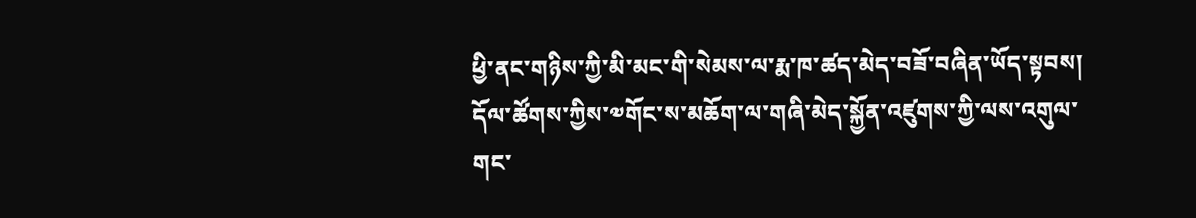ཕྱི་ནང་གཉིས་ཀྱི་མི་མང་གི་སེམས་ལ་རྨ་ཁ་ཚད་མེད་བཟོ་བཞིན་ཡོད་སྟབས། དོལ་ཚོགས་ཀྱིས་༧གོང་ས་མཆོག་ལ་གཞི་མེད་སྐྱོན་འཛུགས་ཀྱི་ལས་འགུལ་གང་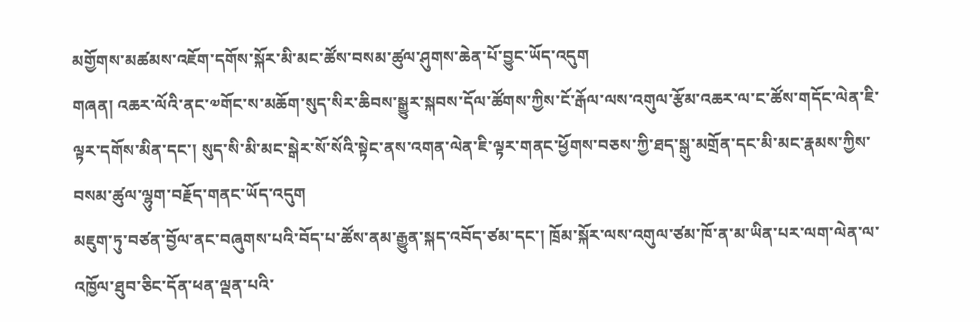མགྱོགས་མཚམས་འཇོག་དགོས་སྐོར་མི་མང་ཚོས་བསམ་ཚུལ་ཤུགས་ཆེན་པོ་བྱུང་ཡོད་འདུག
གཞན། འཆར་ལོའི་ནང་༧གོང་ས་མཆོག་སུད་སིར་ཆིབས་སྒྱུར་སྐབས་དོལ་ཚོགས་ཀྱིས་ངོ་རྒོལ་ལས་འགུལ་རྩོམ་འཆར་ལ་ང་ཚོས་གདོང་ལེན་ཇི་ལྟར་དགོས་མིན་དང་། སུད་སི་མི་མང་སྒེར་སོ་སོའི་སྟེང་ནས་འགན་ལེན་ཇི་ལྟར་གནང་ཕྱོགས་བཅས་ཀྱི་ཐད་སྒུ་མགྲོན་དང་མི་མང་རྣམས་ཀྱིས་བསམ་ཚུལ་ལྷུག་བརྗོད་གནང་ཡོད་འདུག
མཇུག་ཏུ་བཙན་བྱོལ་ནང་བཞུགས་པའི་བོད་པ་ཚོས་ནམ་རྒྱུན་སྐད་འབོད་ཙམ་དང་། ཁྲོམ་སྐོར་ལས་འགུལ་ཙམ་ཁོ་ན་མ་ཡིན་པར་ལག་ལེན་ལ་འཁྱོལ་ཐུབ་ཅིང་དོན་ཕན་ལྡན་པའི་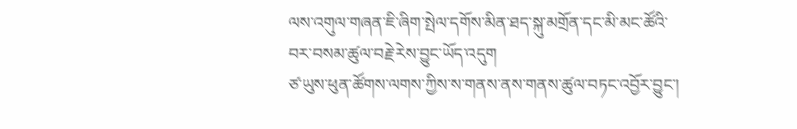ལས་འགུལ་གཞན་ཇི་ཞིག་སྤེལ་དགོས་མིན་ཐད་སྐུ་མགྲོན་དང་མི་མང་ཚོའི་བར་བསམ་ཚུལ་བརྗེ་རེས་བྱུང་ཡོད་འདུག
ཙ་ཡུས་ཕུན་ཚོགས་ལགས་ཀྱིས་ས་གནས་ནས་གནས་ཚུལ་བཏང་འབྱོར་བྱུང་།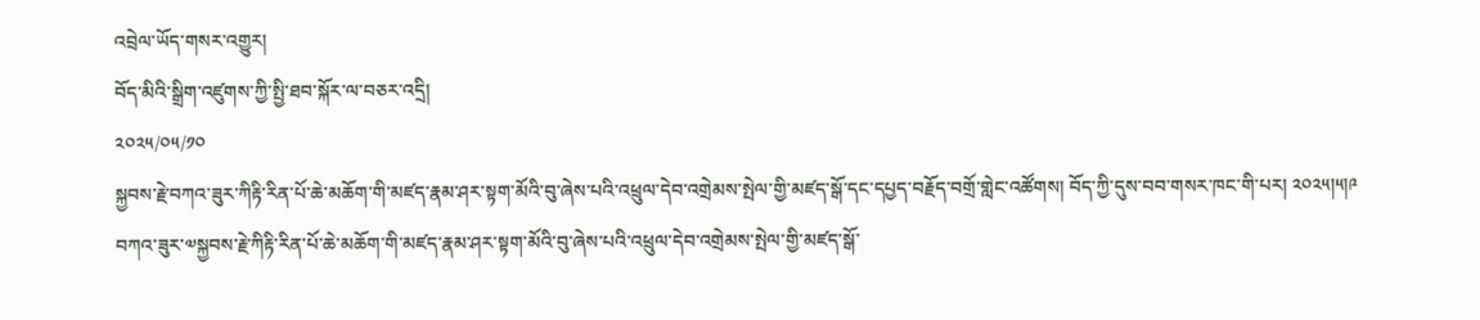འབྲེལ་ཡོད་གསར་འགྱུར།
བོད་མིའི་སྒྲིག་འཛུགས་ཀྱི་སྤྱི་ཐབ་སྐོར་ལ་བཅར་འདྲི།
༢༠༢༥/༠༥/༡༠
སྐྱབས་རྗེ་བཀའ་ཟུར་ཀིརྟི་རིན་པོ་ཆེ་མཆོག་གི་མཛད་རྣམ་ཤར་སྟག་མོའི་བུ་ཞེས་པའི་འཕྲུལ་དེབ་འགྲེམས་སྤེལ་གྱི་མཛད་སྒོ་དང་དཔྱད་བརྗོད་བགྲོ་གླེང་འཚོགས། བོད་ཀྱི་དུས་བབ་གསར་ཁང་གི་པར། ༢༠༢༥།༥།༩
བཀའ་ཟུར་༧སྐྱབས་རྗེ་ཀིརྟི་རིན་པོ་ཆེ་མཆོག་གི་མཛད་རྣམ་ཤར་སྟག་མོའི་བུ་ཞེས་པའི་འཕྲུལ་དེབ་འགྲེམས་སྤེལ་གྱི་མཛད་སྒོ་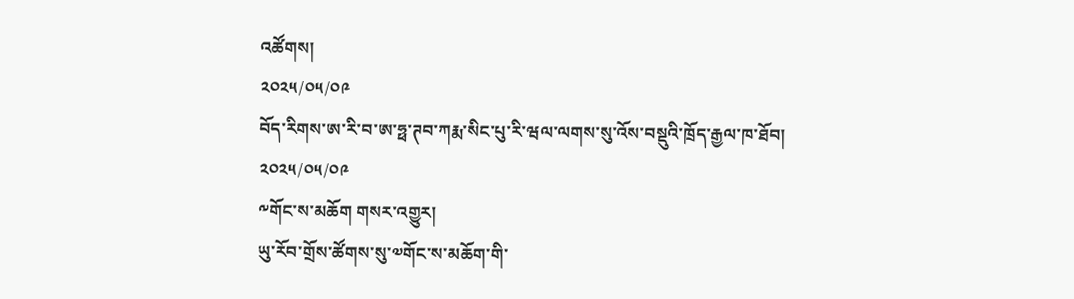འཚོགས།
༢༠༢༥/༠༥/༠༩
བོད་རིགས་ཨ་རི་བ་ཨ་ཧྥ་ཊབ་ཀརྨ་སིང་པུ་རི་ཝལ་ལགས་སུ་འོས་བསྡུའི་ཁྲོད་རྒྱལ་ཁ་ཐོབ།
༢༠༢༥/༠༥/༠༩
༸གོང་ས་མཆོག གསར་འགྱུར།
ཡུ་རོབ་གྲོས་ཚོགས་སུ་༧གོང་ས་མཆོག་གི་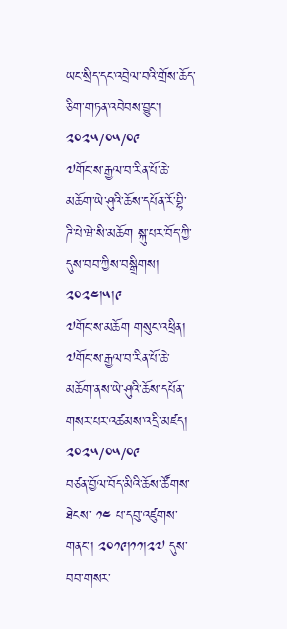ཡང་སྲིད་དང་འབྲེལ་བའི་གྲོས་ཆོད་ཅིག་གཏན་འབེབས་བྱུང་།
༢༠༢༥/༠༥/༠༩
༧གོང་ས་རྒྱལ་བ་རིན་པོ་ཆེ་མཆོག་ཡེ་ཤུའི་ཆོས་དཔོན་རོ་བྷི་ཌི་པེ་ཝེ་སི་མཆོག སྐུ་པར་བོད་ཀྱི་དུས་བབ་ཀྱིས་བསྒྲིགས། ༢༠༢༤།༥།༩
༧གོང་ས་མཆོག གསུང་འཕྲིན།
༧གོང་ས་རྒྱལ་བ་རིན་པོ་ཆེ་མཆོག་ནས་ཡེ་ཤུའི་ཆོས་དཔོན་གསར་པར་འཚམས་འདྲི་མཛད།
༢༠༢༥/༠༥/༠༩
བཙན་བྱོལ་བོད་མིའི་ཆོས་ཚོགས་ཐེངས་ ༡༤ པ་དབུ་འཛུགས་གནང་། ༢༠༡༩།༡༡།༢༧ དུས་བབ་གསར་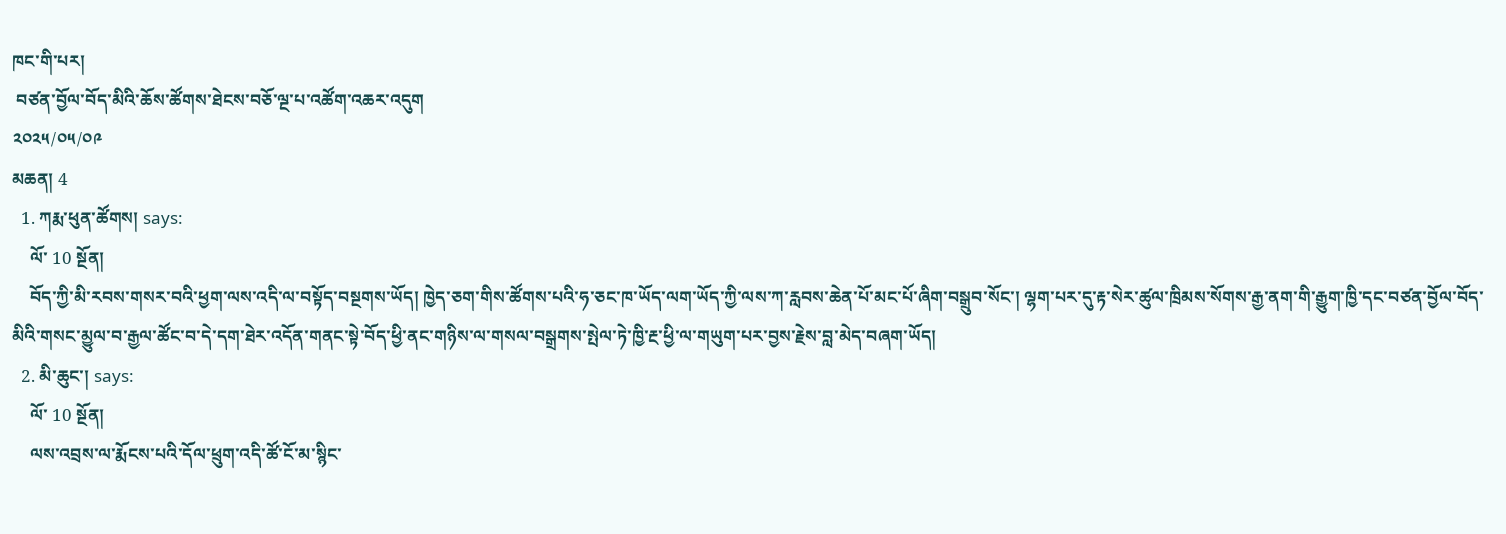ཁང་གི་པར།
 བཙན་བྱོལ་བོད་མིའི་ཆོས་ཚོགས་ཐེངས་བཅོ་ལྔ་པ་འཚོག་འཆར་འདུག
༢༠༢༥/༠༥/༠༩
མཆན། 4
  1. ཀརྨ་ཕུན་ཚོགས། says:
    ལོ་ 10 སྔོན།
    བོད་ཀྱི་མི་རབས་གསར་བའི་ཕྱག་ལས་འདི་ལ་བསྟོད་བསྔགས་ཡོད། ཁྱེད་ཅག་གིས་ཚོགས་པའི་ཧ་ཅང་ཁ་ཡོད་ལག་ཡོད་ཀྱི་ལས་ཀ་རླབས་ཆེན་པོ་མང་པོ་ཞིག་བསྒྲུབ་སོང་། ལྷག་པར་དུ་རྟ་སེར་ཚུལ་ཁྲིམས་སོགས་རྒྱ་ནག་གི་རྒྱུག་ཁྱི་དང་བཙན་བྱོལ་བོད་མིའི་གསང་མྱུལ་བ་རྒྱལ་ཚོང་བ་དེ་དག་ཐེར་འདོན་གནང་སྟེ་བོད་ཕྱི་ནང་གཉིས་ལ་གསལ་བསྒྲགས་སྤེལ་ཏེ་ཁྱི་རྔ་ཕྱི་ལ་གཡུག་པར་བྱས་རྗེས་བླ་མེད་བཞག་ཡོད།
  2. མི་ཆུང་། says:
    ལོ་ 10 སྔོན།
    ལས་འབྲས་ལ་རྨོངས་པའི་དོལ་ཕྲུག་འདི་ཚོ་ངོ་མ་སྙིང་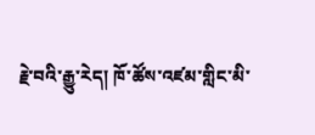རྗེ་བའི་རྒྱུ་རེད། ཁོ་ཚོས་འཛམ་གླིང་མི་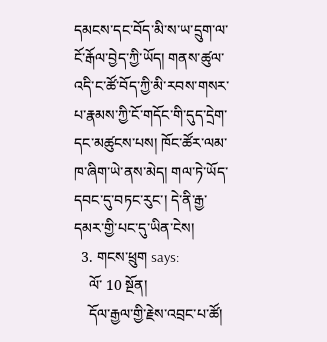དམངས་དང་བོད་མི་ས་ཡ་དྲུག་ལ་ངོ་རྒོལ་བྱེད་ཀྱི་ཡོད། གནས་ཚུལ་འདི་ང་ཚོ་བོད་ཀྱི་མི་རབས་གསར་པ་རྣམས་ཀྱི་ངོ་གདོང་གི་དུད་དྲེག་དང་མཚུངས་པས། ཁོང་ཚོར་ལམ་ཁ་ཞིག་ཡེ་ནས་མེད། གལ་ཏེ་ཡོད་དབང་དུ་བཏང་རུང་། དེ་ནི་རྒྱ་དམར་གྱི་པང་དུ་ཡིན་ངེས།
  3. གངས་ཕྲུག says:
    ལོ་ 10 སྔོན།
    དོལ་རྒྱལ་གྱི་རྗེས་འབྲང་པ་ཚོ།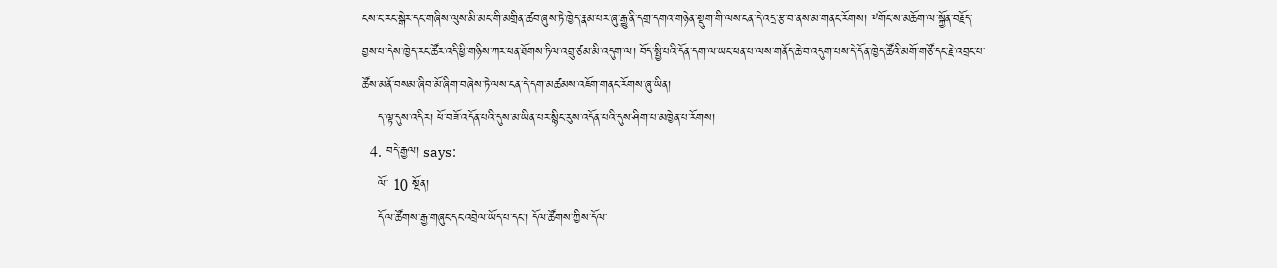ངས་ང་རང་སྒེར་དང་གཞིས་ལུས་མི་མང་གི་མགྲིན་ཚབ་ཞུས་ཏེ་ཁྱེད་རྣམ་པར་ཞུ་རྒྱུ་ནི་དགྲ་དགའ་གཉེན་སྡུག་གི་ལས་ངན་དེ་འདྲ་རྩ་བ་ནས་མ་གནང་རོགས། ༸གོང་ས་མཆོག་ལ་སྐྱོན་བརྗོད་བྱས་པ་དེས་ཁྱེད་རང་ཚོར་འདི་ཕྱི་གཉིས་ཀར་ཕན་ཐོགས་ཏིལ་འབྲུ་ཙམ་མི་འདུག་ལ། བོད་སྤྱི་པའི་དོན་དག་ལ་ཡང་ཕན་པ་ལས་གནོད་ཆེ་བ་འདུག་པས་དེ་དོན་ཁྱེད་ཚོའི་མགོ་གཙོ་དང་རྗེ་འབྲང་པ་ཚོས་མནོ་བསམ་ཞིབ་མོ་ཞིག་བཞེས་ཏེ་ལས་ངན་དེ་དག་མཚམས་འཇོག་གནང་རོགས་ཞུ་ཡིན།
    ད་ལྟ་དུས་འདིར། ཕོ་བཟོ་འདོན་པའི་དུས་མ་ཡིན་པར་སྙིང་རུས་འདོན་པའི་དུས་ཤིག་པ་མཁྱེན་པ་རོགས།
  4. བདེ་རྒྱལ། says:
    ལོ་ 10 སྔོན།
    དོལ་ཚོགས་རྒྱ་གཞུང་དང་འབྲེལ་ཡོད་པ་དང་། དོལ་ཚོགས་ཀྱིས་དོལ་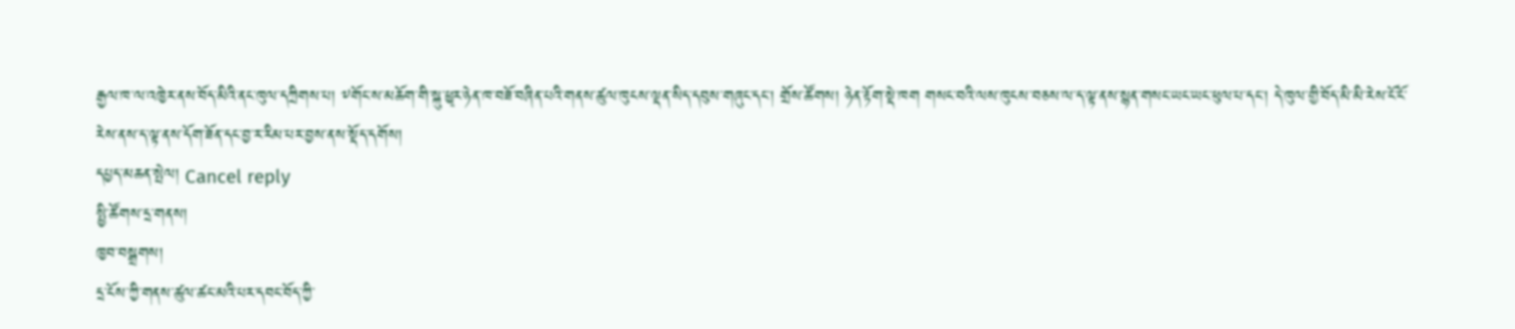རྒྱལ་ཁ་ལ་འཁྱེར་ནས་བོད་མིའི་ནང་ཁུལ་དཀྲིགས་པ། ༸གོང་ས་མཆོག་གི་སྐུ་ཕྱྭར་ཉེན་ཁ་བཟོ་བཞིན་པའི་གནས་ཚུལ་ཁུངས་ལྡན་སིད་དབུས་གཞུང་དང་། གྲོས་ཚོགས། ཉེན་རྟོག་སྡེ་ཁག གསང་བའི་ལས་ཁུངས་བཅས་ལ་ད་ལྟ་ནས་སྙན་གསང་ཡང་ཡང་ཕུལ་པ་དང་། དེ་ཁུལ་གྱི་བོད་མི་མི་རེས་ངོ་ངོ་རེས་ནས་ད་ལྟ་ནས་དོག་ཟོན་དང་བྱ་ར་རིམ་པར་བྱས་ནས་སྡོད་དགོས།
དཔྱད་མཆན་སྤེལ། Cancel reply
སྤྱི་ཚོགས་དྲ་གནས།
ཁྱབ་བསྒྲགས།
དྲ་ངོས་ཀྱི་གནས་ཚུལ་ཚང་མའི་པར་དབང་བོད་ཀྱི་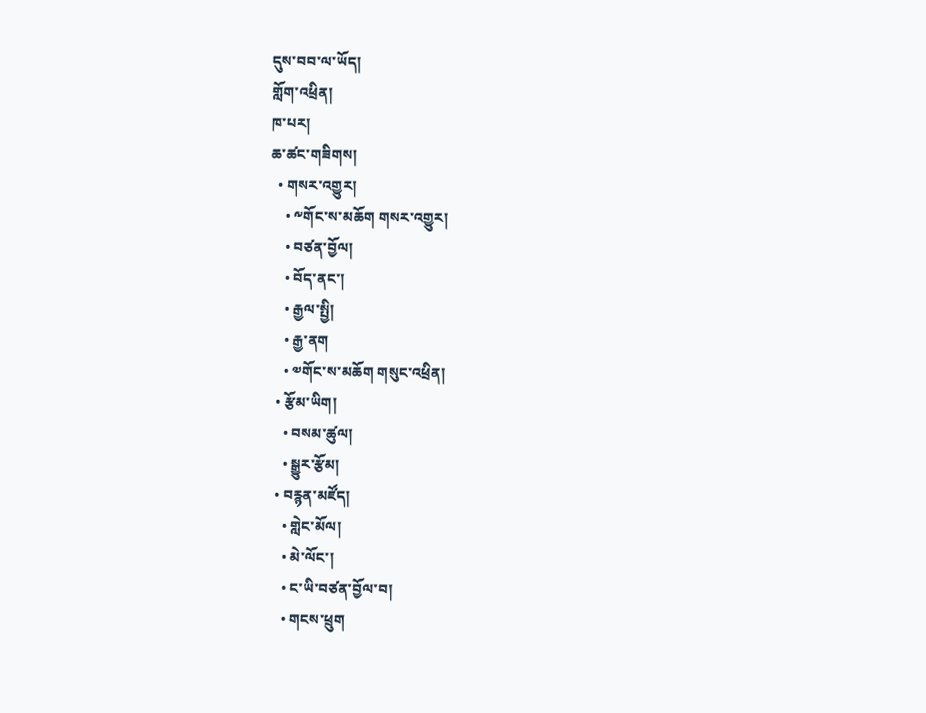དུས་བབ་ལ་ཡོད།
གློག་འཕྲིན།
ཁ་པར།
ཆ་ཚང་གཟིགས།
  • གསར་འགྱུར།
    • ༸གོང་ས་མཆོག གསར་འགྱུར།
    • བཙན་བྱོལ།
    • བོད་ནང་།
    • རྒྱལ་སྤྱི།
    • རྒྱ་ནག
    • ༧གོང་ས་མཆོག གསུང་འཕྲིན།
  • རྩོམ་ཡིག།
    • བསམ་ཚུལ།
    • སྒྱུར་རྩོམ།
  • བརྙན་མཛོད།
    • གླེང་མོལ།
    • མེ་ལོང་།
    • ང་ཡི་བཙན་བྱོལ་བ།
    • གངས་ཕྲུག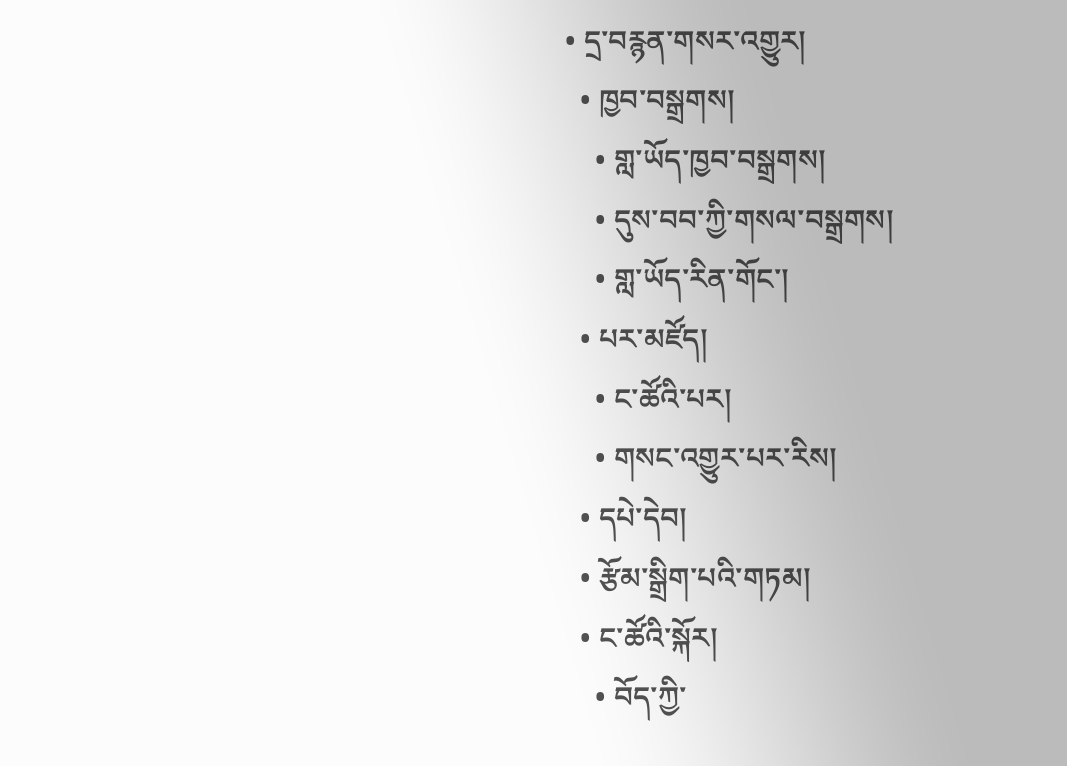• དྲ་བརྙན་གསར་འགྱུར།
  • ཁྱབ་བསྒྲགས།
    • གླ་ཡོད་ཁྱབ་བསྒྲགས།
    • དུས་བབ་ཀྱི་གསལ་བསྒྲགས།
    • གླ་ཡོད་རིན་གོང་།
  • པར་མཛོད།
    • ང་ཚོའི་པར།
    • གསང་འགྱུར་པར་རིས།
  • དཔེ་དེབ།
  • རྩོམ་སྒྲིག་པའི་གཏམ།
  • ང་ཚོའི་སྐོར།
    • བོད་ཀྱི་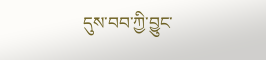དུས་བབ་ཀྱི་བྱུང་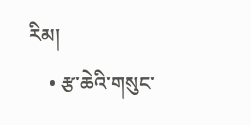རིམ།
    • རྩ་ཆེའི་གསུང་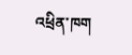འཕྲིན་ཁག